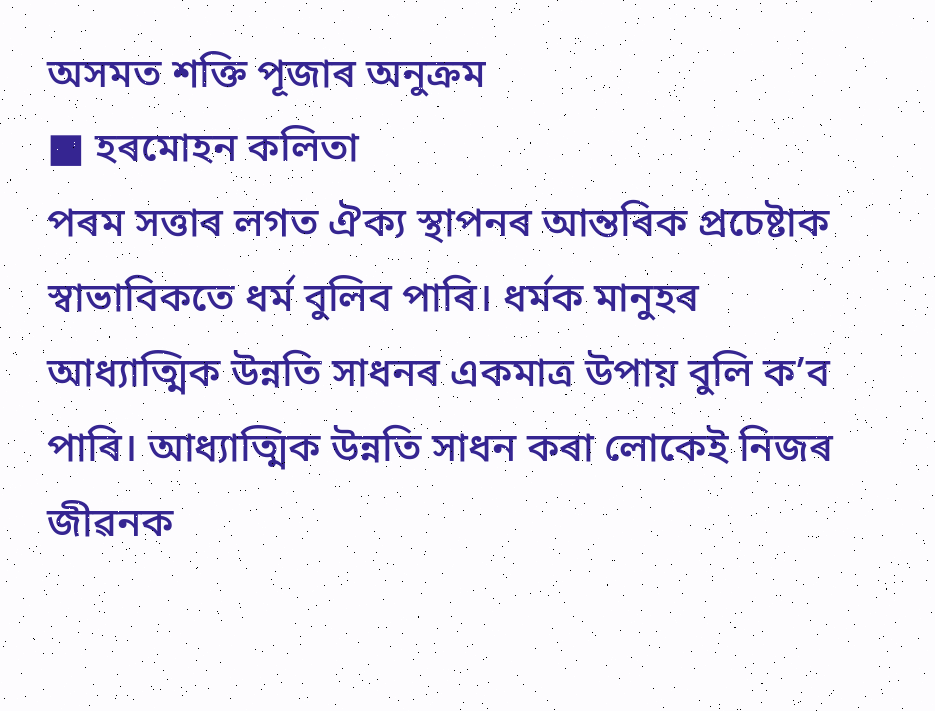অসমত শক্তি পূজাৰ অনুক্রম
■ হৰমোহন কলিতা
পৰম সত্তাৰ লগত ঐক্য স্থাপনৰ আন্তৰিক প্ৰচেষ্টাক স্বাভাবিকতে ধর্ম বুলিব পাৰি। ধৰ্মক মানুহৰ আধ্যাত্মিক উন্নতি সাধনৰ একমাত্ৰ উপায় বুলি ক’ব পাৰি। আধ্যাত্মিক উন্নতি সাধন কৰা লোকেই নিজৰ জীৱনক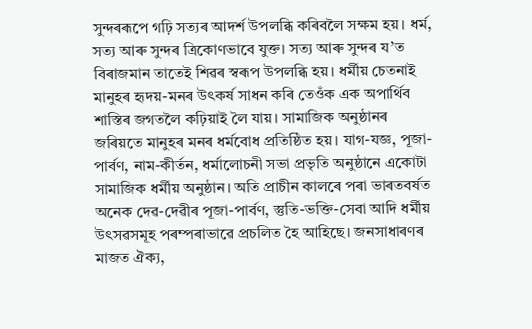সুন্দৰৰূপে গঢ়ি সত্যৰ আদৰ্শ উপলব্ধি কৰিবলৈ সক্ষম হয়। ধৰ্ম, সত্য আৰু সুন্দৰ ত্রিকোণভাবে যুক্ত। সত্য আৰু সুন্দৰ য’ত বিৰাজমান তাতেই শিৱৰ স্বৰূপ উপলব্ধি হয়। ধর্মীয় চেতনাই মানুহৰ হৃদয়-মনৰ উৎকৰ্ষ সাধন কৰি তেওঁক এক অপার্থিব শাস্তিৰ জগতলৈ কঢ়িয়াই লৈ যায়। সামাজিক অনুষ্ঠানৰ জৰিয়তে মানুহৰ মনৰ ধৰ্মবোধ প্রতিষ্ঠিত হয়। যাগ-যজ্ঞ, পূজা-পার্বণ, নাম-কীর্তন, ধর্মালোচনী সভা প্রভৃতি অনুষ্ঠানে একোটা সামাজিক ধর্মীয় অনুষ্ঠান। অতি প্রাচীন কালৰে পৰা ভাৰতবৰ্ষত অনেক দেৱ-দেৱীৰ পূজা-পার্বণ, স্তুতি-ভক্তি-সেবা আদি ধর্মীয় উৎসৱসমূহ পৰম্পৰাভাৱে প্ৰচলিত হৈ আহিছে। জনসাধাৰণৰ মাজত ঐক্য,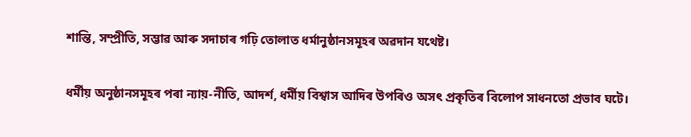শান্তি, সম্প্রীতি, সম্ভাৱ আৰু সদাচাৰ গঢ়ি তোলাত ধৰ্মানুষ্ঠানসমূহৰ অৱদান যথেষ্ট।

ধৰ্মীয় অনুষ্ঠানসমূহৰ পৰা ন্যায়-নীতি, আদর্শ, ধর্মীয় বিশ্বাস আদিৰ উপৰিও অসৎ প্ৰকৃতিৰ বিলোপ সাধনতো প্রভাব ঘটে।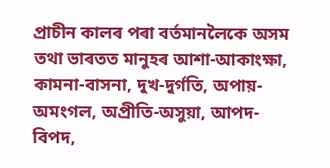প্ৰাচীন কালৰ পৰা বৰ্তমানলৈকে অসম তথা ভাৰতত মানুহৰ আশা-আকাংক্ষা, কামনা-বাসনা, দুখ-দুৰ্গতি, অপায়-অমংগল, অপ্রীতি-অসুয়া, আপদ-বিপদ,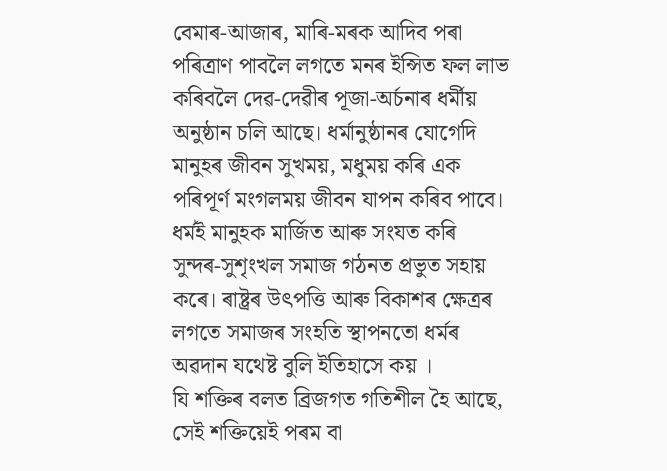বেমাৰ-আজাৰ, মাৰি-মৰক আদিব পৰা পৰিত্ৰাণ পাবলৈ লগতে মনৰ ইন্সিত ফল লাভ কৰিবলৈ দেৱ-দেৱীৰ পূজা-অৰ্চনাৰ ধৰ্মীয় অনুষ্ঠান চলি আছে। ধৰ্মানুষ্ঠানৰ যোগেদি মানুহৰ জীবন সুখময়, মধুময় কৰি এক পৰিপূৰ্ণ মংগলময় জীবন যাপন কৰিব পাবে। ধর্মই মানুহক মাৰ্জিত আৰু সংযত কৰি সুন্দৰ-সুশৃংখল সমাজ গঠনত প্ৰভুত সহায় কৰে। ৰাষ্ট্ৰৰ উৎপত্তি আৰু বিকাশৰ ক্ষেত্ৰৰ লগতে সমাজৰ সংহতি স্থাপনতো ধৰ্মৰ অৱদান যথেষ্ট বুলি ইতিহাসে কয় ।
যি শক্তিৰ বলত ব্ৰিজগত গতিশীল হৈ আছে, সেই শক্তিয়েই পৰম বা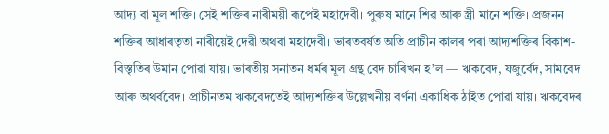আদ্য বা মূল শক্তি। সেই শক্তিৰ নাৰীময়ী ৰূপেই মহাদেবী। পুৰুষ মানে শিৱ আৰু স্ত্রী মানে শক্তি। প্রজনন শক্তিৰ আধাৰতৃতা নাৰীয়েই দেৱী অথবা মহাদেবী। ভাৰতবৰ্ষত অতি প্রাচীন কালৰ পৰা আদ্যশক্তিৰ বিকাশ-বিস্তৃতিৰ উমান পোৱা যায়। ভাৰতীয় সনাতন ধৰ্মৰ মূল গ্রন্থ বেদ চাৰিখন হ’ল — ঋকবেদ, যজুর্বেদ, সামবেদ আৰু অথর্ববেদ। প্রাচীনতম ঋকবেদতেই আদ্যশক্তিৰ উল্লেখনীয় বর্ণনা একাধিক ঠাইত পোৱা যায়। ঋকবেদৰ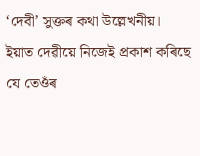‘দেবী’ সুক্তৰ কথা উল্লেখনীয়। ইয়াত দেৱীয়ে নিজেই প্রকাশ কৰিছে যে তেওঁৰ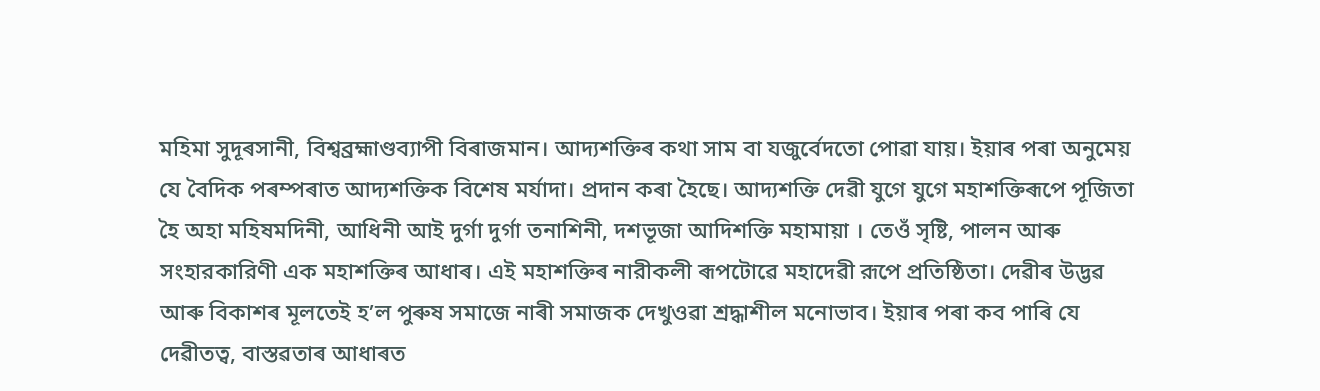মহিমা সুদূৰসানী, বিশ্বব্রহ্মাণ্ডব্যাপী বিৰাজমান। আদ্যশক্তিৰ কথা সাম বা যজুর্বেদতো পোৱা যায়। ইয়াৰ পৰা অনুমেয় যে বৈদিক পৰম্পৰাত আদ্যশক্তিক বিশেষ মর্যাদা। প্ৰদান কৰা হৈছে। আদ্যশক্তি দেৱী যুগে যুগে মহাশক্তিৰূপে পূজিতা হৈ অহা মহিষমদিনী, আধিনী আই দুর্গা দুর্গা তনাশিনী, দশভূজা আদিশক্তি মহামায়া । তেওঁ সৃষ্টি, পালন আৰু সংহারকারিণী এক মহাশক্তিৰ আধাৰ। এই মহাশক্তিৰ নারীকলী ৰূপটোৱে মহাদেৱী রূপে প্রতিষ্ঠিতা। দেৱীৰ উদ্ভৱ আৰু বিকাশৰ মূলতেই হ’ল পুৰুষ সমাজে নাৰী সমাজক দেখুওৱা শ্রদ্ধাশীল মনোভাব। ইয়াৰ পৰা কব পাৰি যে দেৱীতত্ব, বাস্তৱতাৰ আধাৰত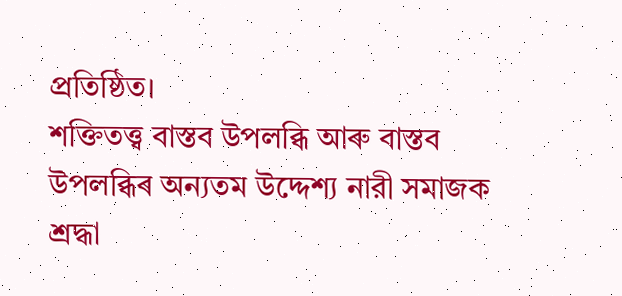প্রতিষ্ঠিত।
শক্তিতত্ত্ব বাস্তব উপলব্ধি আৰু বাস্তব উপলব্ধিৰ অন্যতম উদ্দেশ্য নারী সমাজক শ্ৰদ্ধা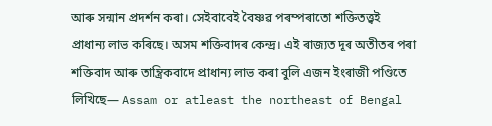আৰু সন্মান প্ৰদৰ্শন কৰা। সেইবাবেই বৈষ্ণৱ পৰম্পৰাতো শক্তিতত্ত্বই প্রাধান্য লাভ কৰিছে। অসম শক্তিবাদৰ কেন্দ্ৰ। এই ৰাজ্যত দূৰ অতীতৰ পৰা শক্তিবাদ আৰু তান্ত্রিকবাদে প্রাধান্য লাভ কৰা বুলি এজন ইংৰাজী পণ্ডিতে লিখিছে— Assam or atleast the northeast of Bengal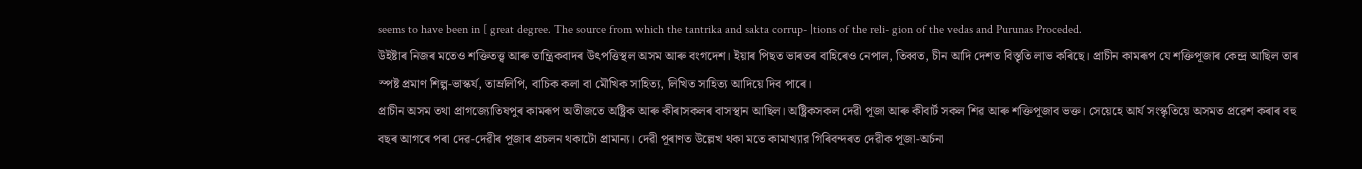seems to have been in [ great degree. The source from which the tantrika and sakta corrup- |tions of the reli- gion of the vedas and Purunas Proceded.
উইষ্টাৰ নিজৰ মতেও শক্তিতত্ত্ব আৰু তান্ত্রিকবাদৰ উৎপত্তিস্থল অসম আৰু বংগদেশ। ইয়াৰ পিছত ভাৰতৰ বাহিৰেও নেপাল, তিব্বত, চীন আদি দেশত বিস্তৃতি লাভ কৰিছে। প্ৰাচীন কামৰূপ যে শক্তিপূজাৰ কেন্দ্ৰ আছিল তাৰ স্পষ্ট প্রমাণ শিল্প-ভাস্কর্য, তাম্রলিপি, বাচিক কলা বা মৌখিক সাহিত্য, লিখিত সাহিত্য আদিয়ে দিব পাৰে।
প্রাচীন অসম তথা প্রাগজ্যোতিষপুৰ কামৰূপ অতীজতে অষ্ট্ৰিক আৰু কীৰাসকলৰ বাসস্থান আছিল। অষ্ট্ৰিকসকল দেৱী পূজা আৰু কীবাৰ্ট সকল শিৱ আৰু শক্তিপূজাব ভক্ত। সেয়েহে আর্য সংস্কৃতিয়ে অসমত প্ৰৱেশ কৰাৰ বহু বছৰ আগৰে পৰা দেৱ-দেৱীৰ পূজাৰ প্ৰচলন থকাটো প্রামান্য। দেৱী পূৰাণত উল্লেখ থকা মতে কামাখ্যার গিৰিবন্দৰত দেৱীক পূজা-অৰ্চনা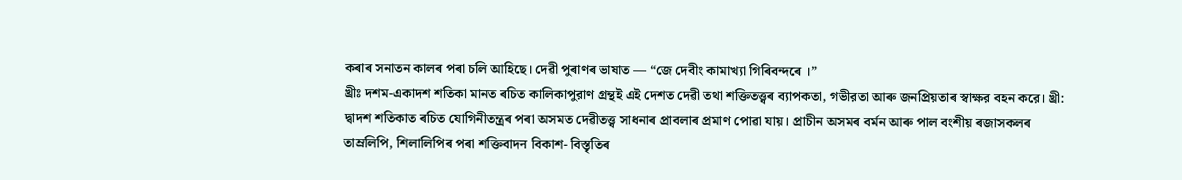কৰাৰ সনাতন কালৰ পৰা চলি আহিছে। দেৱী পুৰাণৰ ভাষাত — “জে দেবীং কামাখ্যা গিৰিবন্দৰে ।”
খ্রীঃ দশম-একাদশ শতিকা মানত ৰচিত কালিকাপুরাণ গ্ৰন্থই এই দেশত দেৱী তথা শক্তিতত্ত্বৰ ব্যাপকতা, গভীরতা আৰু জনপ্ৰিয়তাৰ স্বাক্ষর বহন করে। খ্রী: দ্বাদশ শতিকাত ৰচিত যোগিনীতন্ত্ৰৰ পৰা অসমত দেৱীতত্ত্ব সাধনাৰ প্ৰাবলাৰ প্রমাণ পোৱা যায়। প্রাচীন অসমৰ বৰ্মন আৰু পাল বংশীয় ৰজাসকলৰ তাম্ৰলিপি, শিলালিপিৰ পৰা শক্তিবাদन বিকাশ- বিস্তৃতিৰ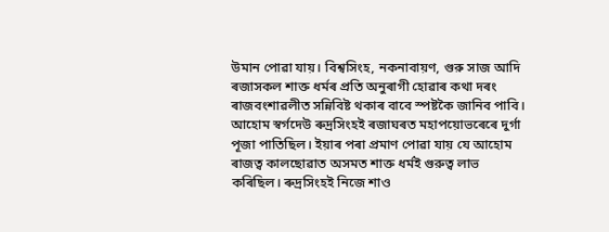উমান পোৱা যায়। বিশ্বসিংহ, নকনাবায়ণ, গুরু সাজ আদি ৰজাসকল শাক্ত ধৰ্মৰ প্ৰতি অনুৰাগী হোৱাৰ কথা দৰং ৰাজবংশাৱলীত সন্নিবিষ্ট থকাৰ বাবে স্পষ্টকৈ জানিব পাবি।
আহোম স্বৰ্গদেউ ৰুদ্ৰসিংহই ৰজাঘৰত মহাপয়োভৰেৰে দুর্গা পূজা পাতিছিল। ইয়াৰ পৰা প্ৰমাণ পোৱা যায় যে আহোম ৰাজত্ব কালছোৱাত অসমত শাক্ত ধর্মই গুরুত্ব লাভ কৰিছিল। ৰুদ্ৰসিংহই নিজে শাও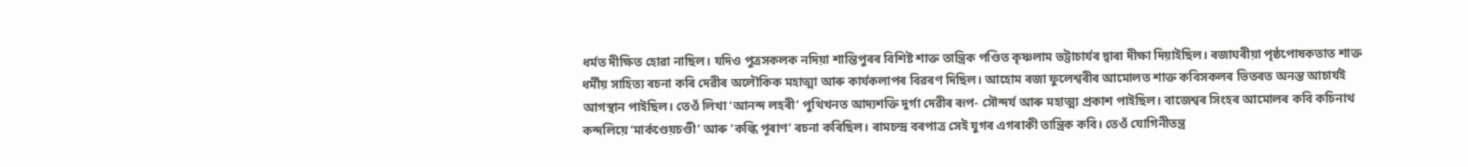ধৰ্মত দীক্ষিত হোৱা নাছিল। যদিও পুত্ৰসকলক নদিয়া শান্তিপুৰৰ বিশিষ্ট শাক্ত তান্ত্রিক পণ্ডিত কৃষ্ণলাম ভট্টাচাৰ্যৰ দ্বাৰা দীক্ষা দিয়াইছিল। ৰজাঘৰীয়া পৃষ্ঠপোষকতাত শাক্ত ধর্মীয় সাহিত্য ৰচনা কৰি দেৱীৰ অলৌকিক মহাত্মা আৰু কাৰ্যকলাপৰ বিৱৰণ দিছিল। আহোম ৰজা ফুলেশ্বৰীৰ আমোলত শাক্ত কবিসকলৰ ভিতৰত অনন্ত আচার্যই আগস্থান পাইছিল। তেওঁ লিখা ‘আনন্দ লহৰী’ পুথিখনত আদ্যশক্তি দুর্গা দেৱীৰ ৰূপ- সৌন্দৰ্য আৰু মহাত্ম্য প্রকাশ পাইছিল। বাজেশ্বৰ সিংহৰ আমোলৰ কবি কচিনাথ কন্দলিয়ে ‘মার্কণ্ডেয়চণ্ডী’ আৰু ‘কল্কি পূৰাণ’ ৰচনা কৰিছিল। ৰামচন্দ্ৰ বৰপাত্ৰ সেই যুগৰ এগৰাকী তান্ত্রিক কবি। তেওঁ যোগিনীতন্ত্ৰ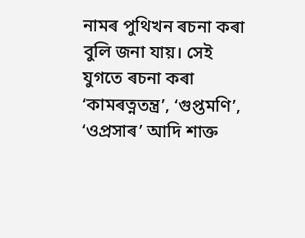নামৰ পুথিখন ৰচনা কৰা বুলি জনা যায়। সেই যুগতে ৰচনা কৰা ‘কামৰত্নতন্ত্র’, ‘গুপ্তমণি’, ‘ওপ্ৰসাৰ’ আদি শাক্ত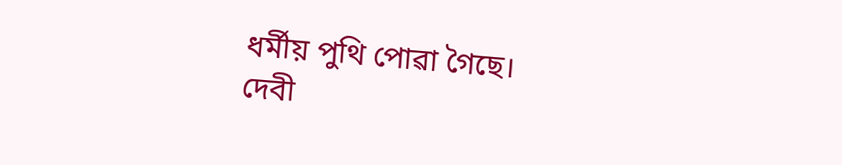ধর্মীয় পুথি পোৱা গৈছে।
দেবী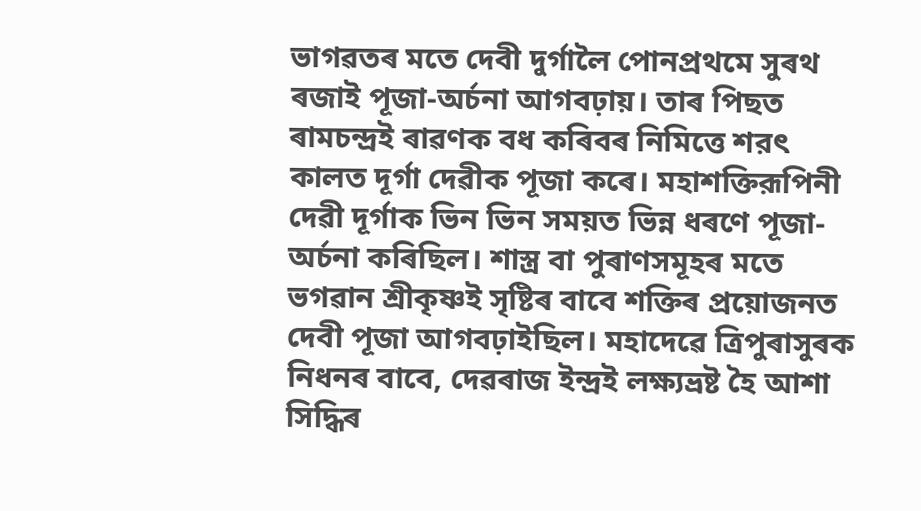ভাগৱতৰ মতে দেবী দুর্গালৈ পোনপ্ৰথমে সুৰথ ৰজাই পূজা-অৰ্চনা আগবঢ়ায়। তাৰ পিছত ৰামচন্দ্ৰই ৰাৱণক বধ কৰিবৰ নিমিত্তে শরৎ কালত দূৰ্গা দেৱীক পূজা কৰে। মহাশক্তিরূপিনী দেৱী দূর্গাক ভিন ভিন সময়ত ভিন্ন ধৰণে পূজা- অৰ্চনা কৰিছিল। শাস্ত্ৰ বা পুৰাণসমূহৰ মতে ভগৱান শ্ৰীকৃষ্ণই সৃষ্টিৰ বাবে শক্তিৰ প্ৰয়োজনত দেবী পূজা আগবঢ়াইছিল। মহাদেৱে ত্ৰিপুৰাসুৰক নিধনৰ বাবে, দেৱৰাজ ইন্দ্ৰই লক্ষ্যভ্রষ্ট হৈ আশা সিদ্ধিৰ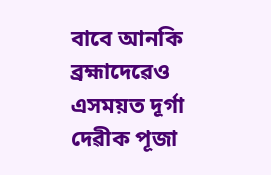বাবে আনকি ব্রহ্মাদেৱেও এসময়ত দূর্গা দেৱীক পূজা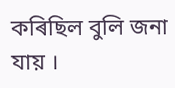কৰিছিল বুলি জনা যায় ।